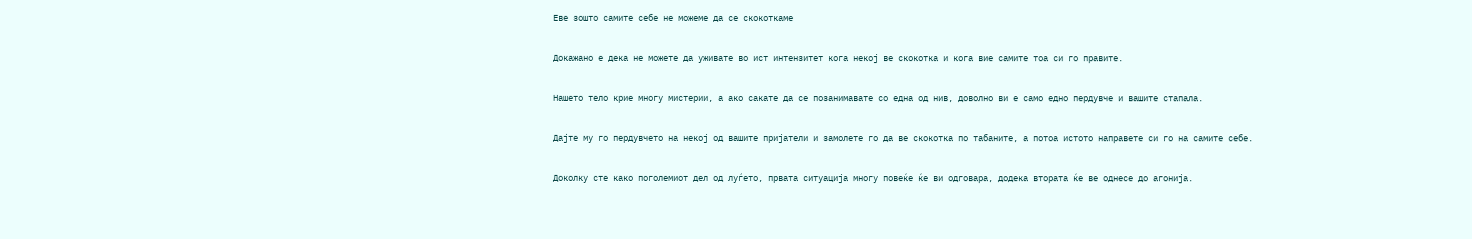Еве зошто самите себе не можеме да се скокоткаме

Докажано е дека не можете да уживате во ист интензитет кога некој ве скокотка и кога вие самите тоа си го правите.

Нашето тело крие многу мистерии, а ако сакате да се позанимавате со една од нив, доволно ви е само едно пердувче и вашите стапала.

Дајте му го пердувчето на некој од вашите пријатели и замолете го да ве скокотка по табаните, а потоа истото направете си го на самите себе.

Доколку сте како поголемиот дел од луѓето, првата ситуација многу повеќе ќе ви одговара, додека втората ќе ве однесе до агонија.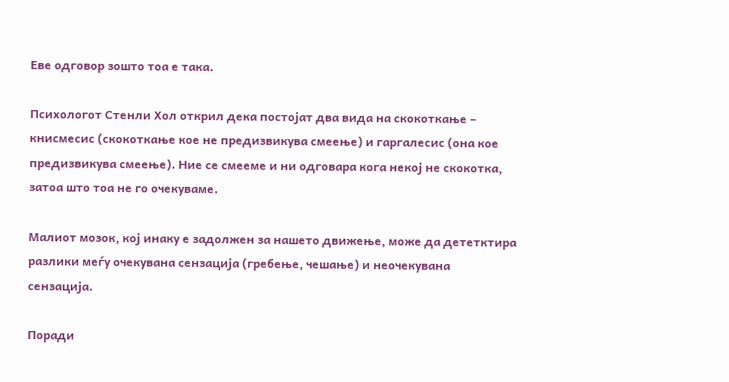Еве одговор зошто тоа е така.

Психологот Стенли Хол открил дека постојат два вида на скокоткање – книсмесис (скокоткање кое не предизвикува смеење) и гаргалесис (она кое предизвикува смеење). Ние се смееме и ни одговара кога некој не скокотка, затоа што тоа не го очекуваме.

Малиот мозок, кој инаку е задолжен за нашето движење, може да дететктира разлики меѓу очекувана сензација (гребење, чешање) и неочекувана сензација.

Поради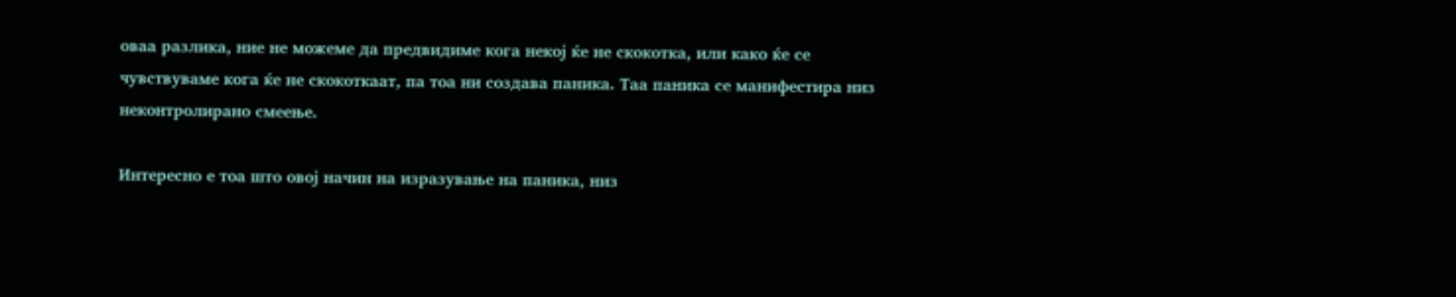оваа разлика, ние не можеме да предвидиме кога некој ќе не скокотка, или како ќе се чувствуваме кога ќе не скокоткаат, па тоа ни создава паника. Таа паника се манифестира низ неконтролирано смеење.

Интересно е тоа што овој начин на изразување на паника, низ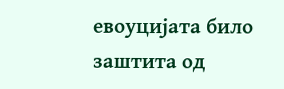евоуцијата било заштита од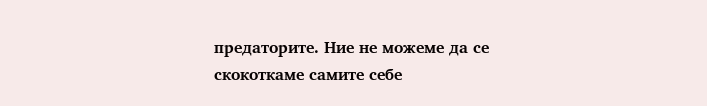предаторите. Ние не можеме да се скокоткаме самите себе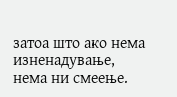затоа што ако нема изненадување, нема ни смеење.